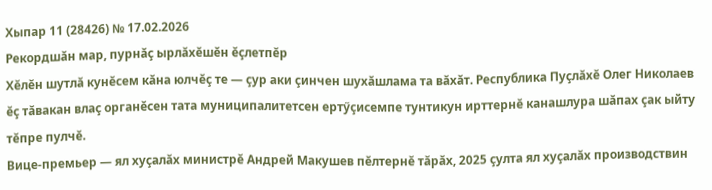Хыпар 11 (28426) № 17.02.2026
Рекордшăн мар, пурнăç ырлăхĕшĕн ĕçлетпĕр
Хĕлĕн шутлă кунĕсем кăна юлчĕç те — çур аки çинчен шухăшлама та вăхăт. Республика Пуçлăхĕ Олег Николаев ĕç тăвакан влаç органĕсен тата муниципалитетсен ертӳçисемпе тунтикун ирттернĕ канашлура шăпах çак ыйту тĕпре пулчĕ.
Вице-премьер — ял хуçалăх министрĕ Андрей Макушев пĕлтернĕ тăрăх, 2025 çулта ял хуçалăх производствин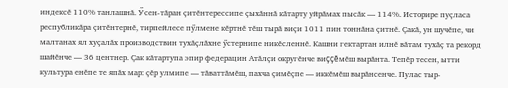индексĕ 110% танлашнă. Ӳсен-тăран çитĕнтерессипе çыхăннă кăтарту уйрăмах пысăк — 114%. Историре пуçласа республикăра çитĕнтернĕ, тирпейлесе пӳлмене кĕртнĕ тĕш тырă виçи 1011 пин тоннăна çитнĕ. Çакă, ун шучĕпе, чи малтанах ял хуçалăх производствин тухăçлăхне ӳстернипе никĕсленнĕ. Кашни гектартан илнĕ вăтам тухăç та рекорд шайĕнче — 36 центнер. Çак кăтартупа эпир федерацин Атăлçи округĕнче виççĕмĕш вырăнта. Тепĕр тесен, ытти культура енĕпе те япăх мар: çĕр улмипе — тăваттăмĕш, пахча çимĕçпе — иккĕмĕш вырăнсенче. Пулас тыр-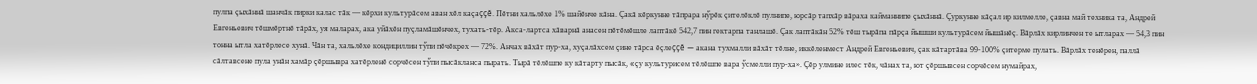пулпа çыхăннă шанчăк пирки калас тăк — кĕрхи культурăсем аван хĕл каçаççĕ. Пĕтни хальлĕхе 1% шайĕнче кăна. Çакă кĕркунне тăпрара нӳрĕк çителĕклĕ пулнипе, юрсăр тапхăр вăраха кайманнипе çыхăннă. Çуркунне кăçал ир килмелле, çавна май техника та, Андрей Евгеньевич тĕшмĕртнĕ тăрăх, уя маларах, ака уйăхĕн пуçламăшĕнчех, тухать-тĕр. Акса-лартса хăварнă анасен пĕтĕмĕшле лаптăкĕ 542,7 пин гектарпа танлашĕ. Çак лаптăкăн 52% тĕш тырăпа пăрçа йышши культурăсем йышăнĕç. Вăрлăх кирлинчен те ытларах — 54,3 пин тонна ытла хатĕрлесе хунă. Чăн та, хальлĕхе кондициллин тӳпи пĕчĕкрех — 72%. Анчах вăхăт пур-ха, хуçалăхсем çине тăрса ĕçлеççĕ — акана тухмалли вăхăт тĕлне, иккĕленмест Андрей Евгеньевич, çак кăтартăва 99-100% çитерме пулать. Вăрлăх тенĕрен, паллă сăлтавсене пула унăн хамăр çĕршывра хатĕрленĕ сорчĕсен тӳпи пысăкланса пырать. Тырă тĕлĕшпе ку кăтарту пысăк, «çу культурисем тĕлĕшпе вара ӳсмелли пур-ха». Çĕр улмине илес тĕк, чăнах та, ют çĕршывсен сорчĕсем нумайрах,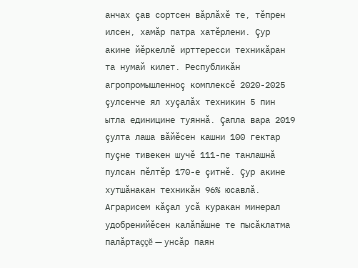анчах çав сортсен вăрлăхĕ те, тĕпрен илсен, хамăр патра хатĕрлени. Çур акине йĕркеллĕ ирттересси техникăран та нумай килет. Республикăн агропромышленноç комплексĕ 2020-2025 çулсенче ял хуçалăх техникин 5 пин ытла единицине туяннă. Çапла вара 2019 çулта лаша вăйĕсен кашни 100 гектар пуçне тивекен шучĕ 111-пе танлашнă пулсан пĕлтĕр 170-е çитнĕ. Çур акине хутшăнакан техникăн 96% юсавлă. Аграрисем кăçал усă куракан минерал удобренийĕсен калăпăшне те пысăклатма палăртаççĕ — унсăр паян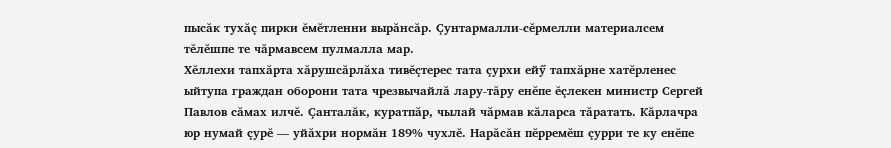пысăк тухăç пирки ĕмĕтленни вырăнсăр. Çунтармалли-сĕрмелли материалсем тĕлĕшпе те чăрмавсем пулмалла мар.
Хĕллехи тапхăрта хăрушсăрлăха тивĕçтерес тата çурхи ейӳ тапхăрне хатĕрленес ыйтупа граждан оборони тата чрезвычайлă лару-тăру енĕпе ĕçлекен министр Сергей Павлов сăмах илчĕ. Çанталăк, куратпăр, чылай чăрмав кăларса тăратать. Кăрлачра юр нумай çурĕ — уйăхри нормăн 189% чухлĕ. Нарăсăн пĕрремĕш çурри те ку енĕпе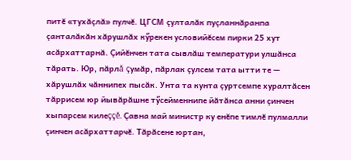питĕ «тухăçлă» пулчĕ. ЦГСМ çулталăк пуçланнăранпа çанталăкăн хăрушлăх кӳрекен условийĕсем пирки 25 хут асăрхаттарнă. Çийĕнчен тата сывлăш температури улшăнса тăрать. Юр, пăрлă çумăр, пăрлак çулсем тата ытти те — хăрушлăх чăннипех пысăк. Унта та кунта çуртсемпе хуралтăсен тăррисем юр йывăрăшне тӳсейменнипе йăтăнса анни çинчен хыпарсем килеççĕ. Çавна май министр ку енĕпе тимлĕ пулмалли çинчен асăрхаттарчĕ. Тăрăсене юртан,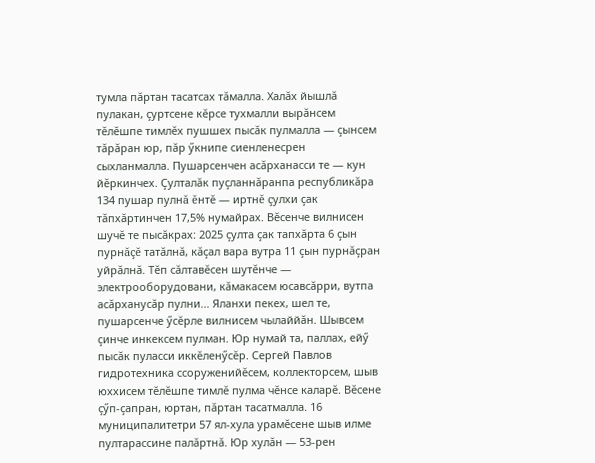тумла пăртан тасатсах тăмалла. Халăх йышлă пулакан, çуртсене кĕрсе тухмалли вырăнсем тĕлĕшпе тимлĕх пушшех пысăк пулмалла — çынсем тăрăран юр, пăр ӳкнипе сиенленесрен сыхланмалла. Пушарсенчен асăрханасси те — кун йĕркинчех. Çулталăк пуçланнăранпа республикăра 134 пушар пулнă ĕнтĕ — иртнĕ çулхи çак тăпхăртинчен 17,5% нумайрах. Вĕсенче вилнисен шучĕ те пысăкрах: 2025 çулта çак тапхăрта 6 çын пурнăçĕ татăлнă, кăçал вара вутра 11 çын пурнăçран уйрăлнă. Тĕп сăлтавĕсен шутĕнче — электрооборудовани, кăмакасем юсавсăрри, вутпа асăрханусăр пулни... Яланхи пекех, шел те, пушарсенче ӳсĕрле вилнисем чылаййăн. Шывсем çинче инкексем пулман. Юр нумай та, паллах, ейӳ пысăк пуласси иккĕленӳсĕр. Сергей Павлов гидротехника ссоруженийĕсем, коллекторсем, шыв юххисем тĕлĕшпе тимлĕ пулма чĕнсе каларĕ. Вĕсене çӳп-çапран, юртан, пăртан тасатмалла. 16 муниципалитетри 57 ял-хула урамĕсене шыв илме пултарассине палăртнă. Юр хулăн — 53-рен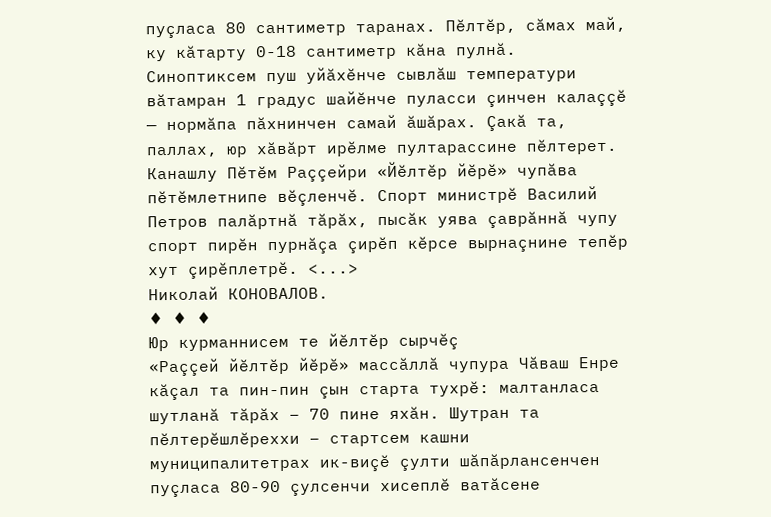пуçласа 80 сантиметр таранах. Пĕлтĕр, сăмах май, ку кăтарту 0-18 сантиметр кăна пулнă. Синоптиксем пуш уйăхĕнче сывлăш температури вăтамран 1 градус шайĕнче пуласси çинчен калаççĕ — нормăпа пăхнинчен самай ăшăрах. Çакă та, паллах, юр хăвăрт ирĕлме пултарассине пĕлтерет. Канашлу Пĕтĕм Раççейри «Йĕлтĕр йĕрĕ» чупăва пĕтĕмлетнипе вĕçленчĕ. Спорт министрĕ Василий Петров палăртнă тăрăх, пысăк уява çаврăннă чупу спорт пирĕн пурнăçа çирĕп кĕрсе вырнаçнине тепĕр хут çирĕплетрĕ. <...>
Николай КОНОВАЛОВ.
♦ ♦ ♦
Юр курманнисем те йĕлтĕр сырчĕç
«Раççей йĕлтĕр йĕрĕ» массăллă чупура Чăваш Енре кăçал та пин-пин çын старта тухрĕ: малтанласа шутланă тăрăх – 70 пине яхăн. Шутран та пĕлтерĕшлĕреххи – стартсем кашни муниципалитетрах ик-виçĕ çулти шăпăрлансенчен пуçласа 80-90 çулсенчи хисеплĕ ватăсене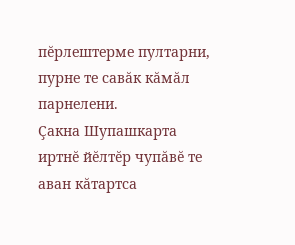пĕрлештерме пултарни, пурне те савăк кăмăл парнелени.
Çакна Шупашкарта иртнĕ йĕлтĕр чупăвĕ те аван кăтартса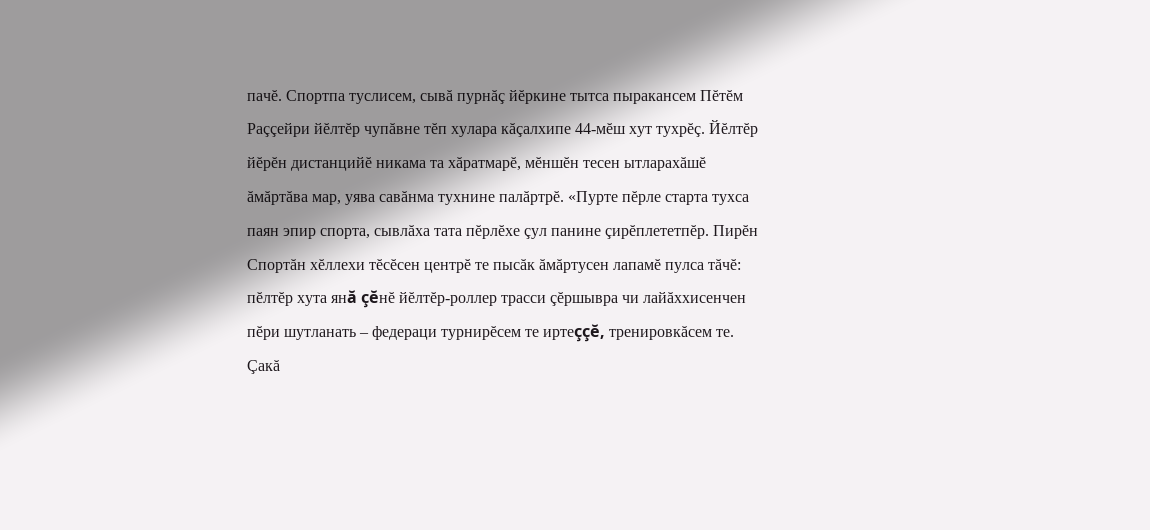пачĕ. Спортпа туслисем, сывă пурнăç йĕркине тытса пыракансем Пĕтĕм Раççейри йĕлтĕр чупăвне тĕп хулара кăçалхипе 44-мĕш хут тухрĕç. Йĕлтĕр йĕрĕн дистанцийĕ никама та хăратмарĕ, мĕншĕн тесен ытларахăшĕ ăмăртăва мар, уява савăнма тухнине палăртрĕ. «Пурте пĕрле старта тухса паян эпир спорта, сывлăха тата пĕрлĕхе çул панине çирĕплететпĕр. Пирĕн Спортăн хĕллехи тĕсĕсен центрĕ те пысăк ăмăртусен лапамĕ пулса тăчĕ: пĕлтĕр хута янă çĕнĕ йĕлтĕр-роллер трасси çĕршывра чи лайăххисенчен пĕри шутланать – федераци турнирĕсем те иртеççĕ, тренировкăсем те. Çакă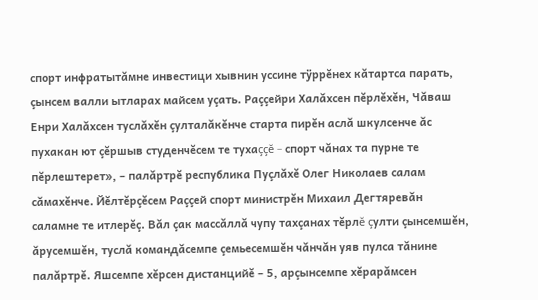спорт инфратытăмне инвестици хывнин уссине тÿррĕнех кăтартса парать, çынсем валли ытларах майсем уçать. Раççейри Халăхсен пĕрлĕхĕн, Чăваш Енри Халăхсен туслăхĕн çулталăкĕнче старта пирĕн аслă шкулсенче ăс пухакан ют çĕршыв студенчĕсем те тухаççĕ – спорт чăнах та пурне те пĕрлештерет», – палăртрĕ республика Пуçлăхĕ Олег Николаев салам сăмахĕнче. Йĕлтĕрçĕсем Раççей спорт министрĕн Михаил Дегтяревăн саламне те итлерĕç. Вăл çак массăллă чупу тахçанах тĕрлĕ çулти çынсемшĕн, ăрусемшĕн, туслă командăсемпе çемьесемшĕн чăнчăн уяв пулса тăнине палăртрĕ. Яшсемпе хĕрсен дистанцийĕ – 5, арçынсемпе хĕрарăмсен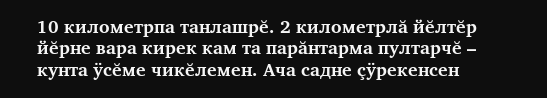10 километрпа танлашрĕ. 2 километрлă йĕлтĕр йĕрне вара кирек кам та парăнтарма пултарчĕ – кунта ÿсĕме чикĕлемен. Ача садне çÿрекенсен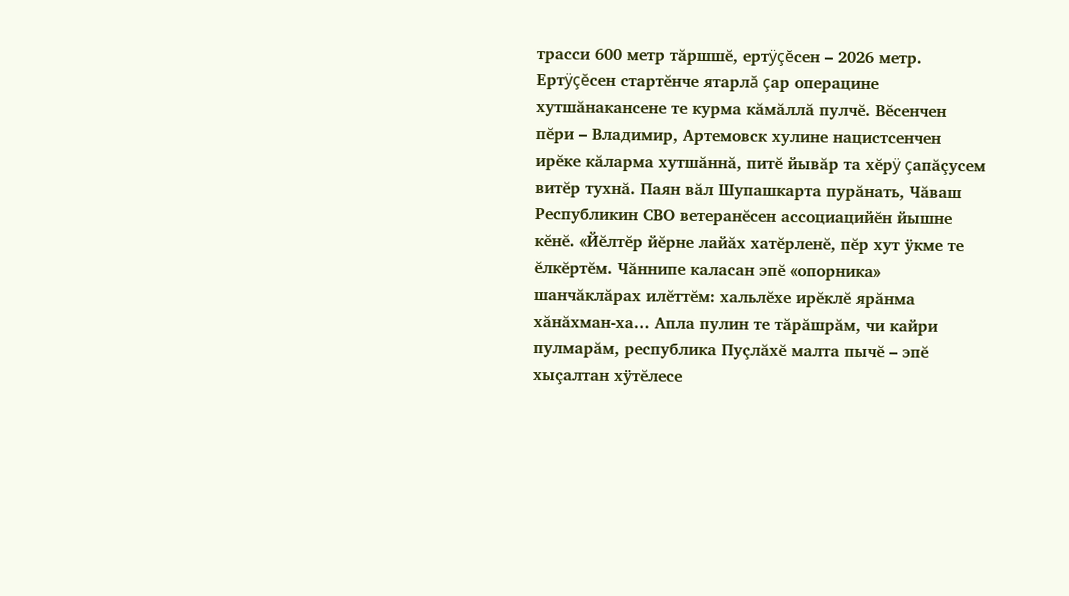трасси 600 метр тăршшĕ, ертÿçĕсен – 2026 метр. Ертÿçĕсен стартĕнче ятарлă çар операцине хутшăнакансене те курма кăмăллă пулчĕ. Вĕсенчен пĕри – Владимир, Артемовск хулине нацистсенчен ирĕке кăларма хутшăннă, питĕ йывăр та хĕрÿ çапăçусем витĕр тухнă. Паян вăл Шупашкарта пурăнать, Чăваш Республикин СВО ветеранĕсен ассоциацийĕн йышне кĕнĕ. «Йĕлтĕр йĕрне лайăх хатĕрленĕ, пĕр хут ÿкме те ĕлкĕртĕм. Чăннипе каласан эпĕ «опорника» шанчăклăрах илĕттĕм: хальлĕхе ирĕклĕ ярăнма хăнăхман-ха… Апла пулин те тăрăшрăм, чи кайри пулмарăм, республика Пуçлăхĕ малта пычĕ – эпĕ хыçалтан хÿтĕлесе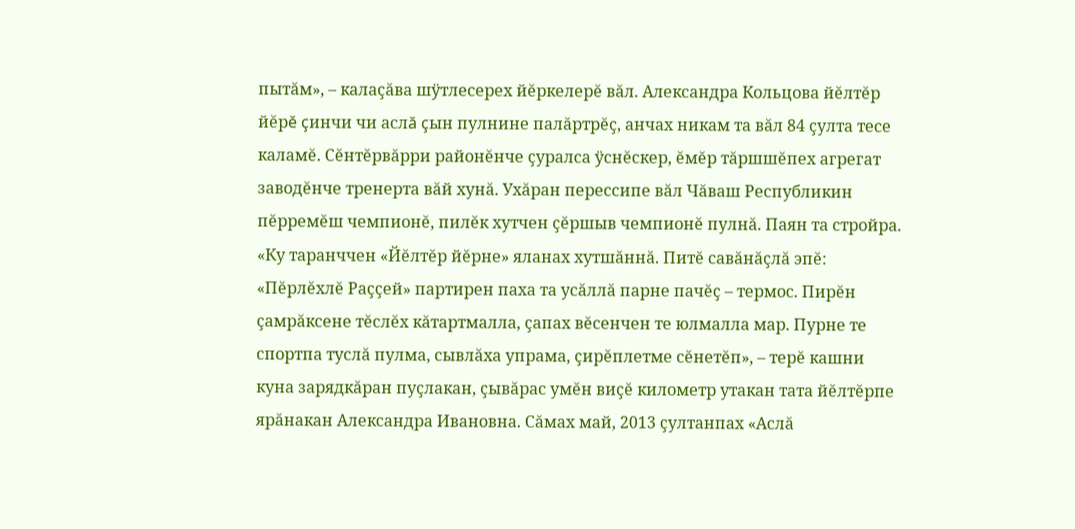пытăм», – калаçăва шÿтлесерех йĕркелерĕ вăл. Александра Кольцова йĕлтĕр йĕрĕ çинчи чи аслă çын пулнине палăртрĕç, анчах никам та вăл 84 çулта тесе каламĕ. Сĕнтĕрвăрри районĕнче çуралса ÿснĕскер, ĕмĕр тăршшĕпех агрегат заводĕнче тренерта вăй хунă. Ухăран перессипе вăл Чăваш Республикин пĕрремĕш чемпионĕ, пилĕк хутчен çĕршыв чемпионĕ пулнă. Паян та стройра. «Ку таранччен «Йĕлтĕр йĕрне» яланах хутшăннă. Питĕ савăнăçлă эпĕ: «Пĕрлĕхлĕ Раççей» партирен паха та усăллă парне пачĕç – термос. Пирĕн çамрăксене тĕслĕх кăтартмалла, çапах вĕсенчен те юлмалла мар. Пурне те спортпа туслă пулма, сывлăха упрама, çирĕплетме сĕнетĕп», – терĕ кашни куна зарядкăран пуçлакан, çывăрас умĕн виçĕ километр утакан тата йĕлтĕрпе ярăнакан Александра Ивановна. Сăмах май, 2013 çултанпах «Аслă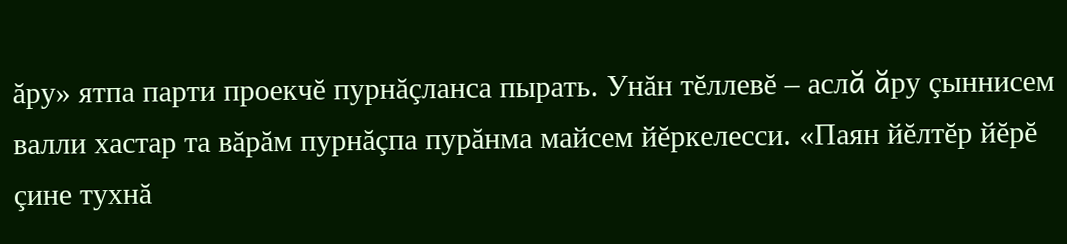ăру» ятпа парти проекчĕ пурнăçланса пырать. Унăн тĕллевĕ – аслă ăру çыннисем валли хастар та вăрăм пурнăçпа пурăнма майсем йĕркелесси. «Паян йĕлтĕр йĕрĕ çине тухнă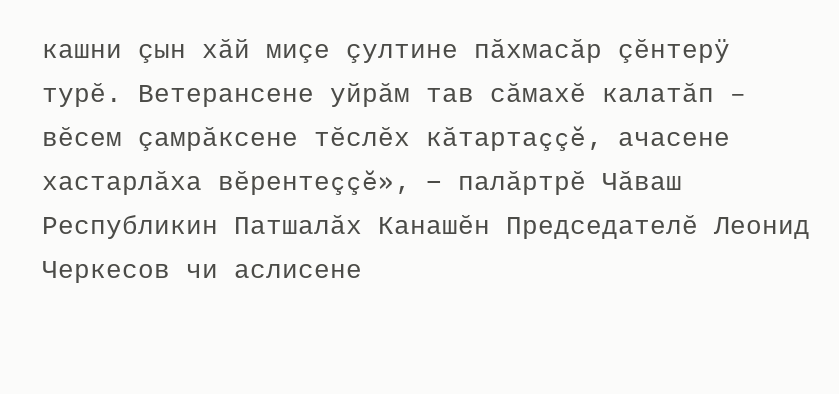кашни çын хăй миçе çултине пăхмасăр çĕнтерÿ турĕ. Ветерансене уйрăм тав сăмахĕ калатăп – вĕсем çамрăксене тĕслĕх кăтартаççĕ, ачасене хастарлăха вĕрентеççĕ», – палăртрĕ Чăваш Республикин Патшалăх Канашĕн Председателĕ Леонид Черкесов чи аслисене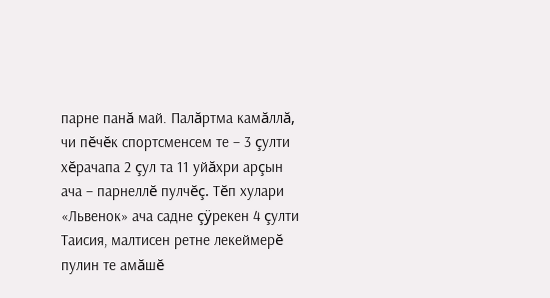парне панă май. Палăртма камăллă, чи пĕчĕк спортсменсем те – 3 çулти хĕрачапа 2 çул та 11 уйăхри арçын ача – парнеллĕ пулчĕç. Тĕп хулари «Львенок» ача садне çÿрекен 4 çулти Таисия, малтисен ретне лекеймерĕ пулин те амăшĕ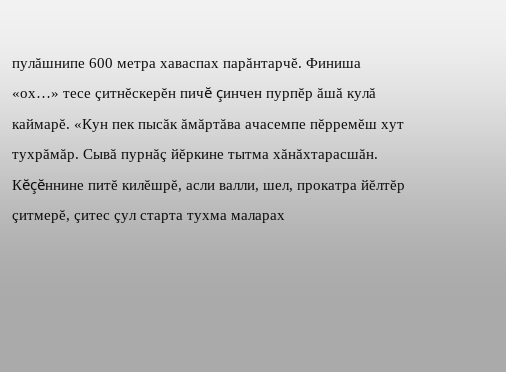пулăшнипе 600 метра хаваспах парăнтарчĕ. Финиша «ох…» тесе çитнĕскерĕн пичĕ çинчен пурпĕр ăшă кулă каймарĕ. «Кун пек пысăк ăмăртăва ачасемпе пĕрремĕш хут тухрăмăр. Сывă пурнăç йĕркине тытма хăнăхтарасшăн. Кĕçĕннине питĕ килĕшрĕ, асли валли, шел, прокатра йĕлтĕр çитмерĕ, çитес çул старта тухма маларах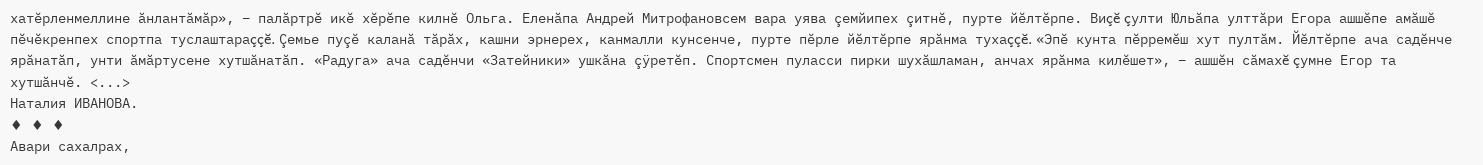хатĕрленмеллине ăнлантăмăр», – палăртрĕ икĕ хĕрĕпе килнĕ Ольга. Еленăпа Андрей Митрофановсем вара уява çемйипех çитнĕ, пурте йĕлтĕрпе. Виçĕ çулти Юльăпа улттăри Егора ашшĕпе амăшĕ пĕчĕкренпех спортпа туслаштараççĕ. Çемье пуçĕ каланă тăрăх, кашни эрнерех, канмалли кунсенче, пурте пĕрле йĕлтĕрпе ярăнма тухаççĕ. «Эпĕ кунта пĕрремĕш хут пултăм. Йĕлтĕрпе ача садĕнче ярăнатăп, унти ăмăртусене хутшăнатăп. «Радуга» ача садĕнчи «Затейники» ушкăна çÿретĕп. Спортсмен пуласси пирки шухăшламан, анчах ярăнма килĕшет», – ашшĕн сăмахĕ çумне Егор та хутшăнчĕ. <...>
Наталия ИВАНОВА.
♦ ♦ ♦
Авари сахалрах,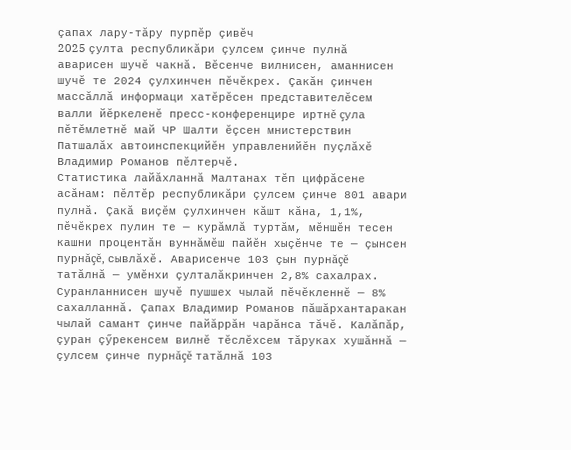çапах лару-тăру пурпĕр çивĕч
2025 çулта республикăри çулсем çинче пулнă аварисен шучĕ чакнă. Вĕсенче вилнисен, аманнисен шучĕ те 2024 çулхинчен пĕчĕкрех. Çакăн çинчен массăллă информаци хатĕрĕсен представителĕсем валли йĕркеленĕ пресс-конференцире иртнĕ çула пĕтĕмлетнĕ май ЧР Шалти ĕçсен мнистерствин Патшалăх автоинспекцийĕн управленийĕн пуçлăхĕ Владимир Романов пĕлтерчĕ.
Статистика лайăхланнă Малтанах тĕп цифрăсене асăнам: пĕлтĕр республикăри çулсем çинче 801 авари пулнă. Çакă виçĕм çулхинчен кăшт кăна, 1,1%, пĕчĕкрех пулин те — курăмлă туртăм, мĕншĕн тесен кашни процентăн вуннăмĕш пайĕн хыçĕнче те — çынсен пурнăçĕ, сывлăхĕ. Аварисенче 103 çын пурнăçĕ татăлнă — умĕнхи çулталăкринчен 2,8% сахалрах. Суранланнисен шучĕ пушшех чылай пĕчĕкленнĕ — 8% сахалланнă. Çапах Владимир Романов пăшăрхантаракан чылай самант çинче пайăррăн чарăнса тăчĕ. Калăпăр, çуран çӳрекенсем вилнĕ тĕслĕхсем тăруках хушăннă — çулсем çинче пурнăçĕ татăлнă 103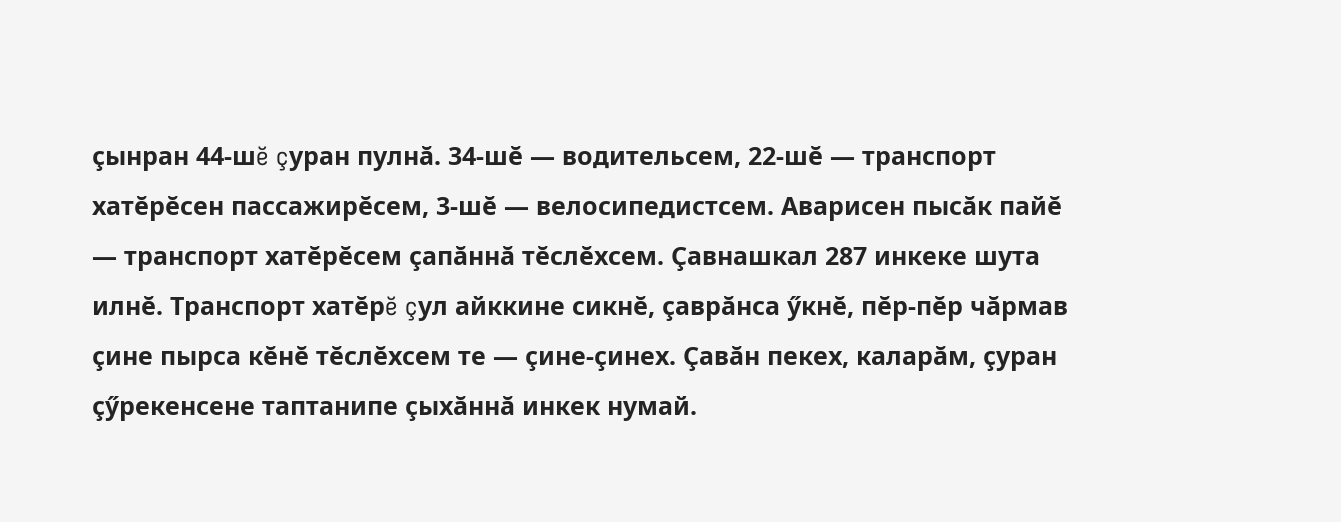çынран 44-шĕ çуран пулнă. 34-шĕ — водительсем, 22-шĕ — транспорт хатĕрĕсен пассажирĕсем, 3-шĕ — велосипедистсем. Аварисен пысăк пайĕ — транспорт хатĕрĕсем çапăннă тĕслĕхсем. Çавнашкал 287 инкеке шута илнĕ. Транспорт хатĕрĕ çул айккине сикнĕ, çаврăнса ӳкнĕ, пĕр-пĕр чăрмав çине пырса кĕнĕ тĕслĕхсем те — çине-çинех. Çавăн пекех, каларăм, çуран çӳрекенсене таптанипе çыхăннă инкек нумай.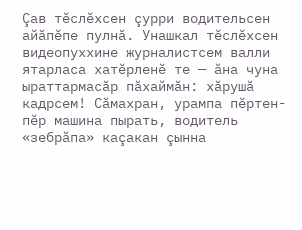Çав тĕслĕхсен çурри водительсен айăпĕпе пулнă. Унашкал тĕслĕхсен видеопуххине журналистсем валли ятарласа хатĕрленĕ те — ăна чуна ыраттармасăр пăхаймăн: хăрушă кадрсем! Сăмахран, урампа пĕртен-пĕр машина пырать, водитель «зебрăпа» каçакан çынна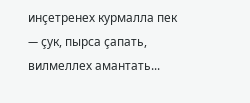инçетренех курмалла пек — çук, пырса çапать, вилмеллех амантать...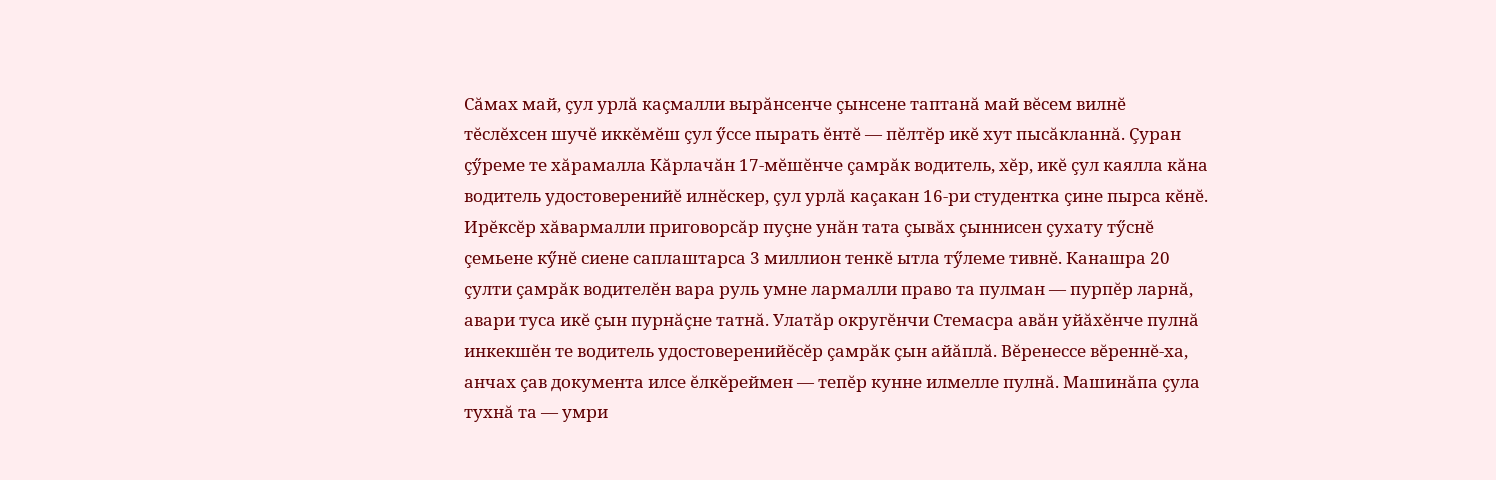Сăмах май, çул урлă каçмалли вырăнсенче çынсене таптанă май вĕсем вилнĕ тĕслĕхсен шучĕ иккĕмĕш çул ӳссе пырать ĕнтĕ — пĕлтĕр икĕ хут пысăкланнă. Çуран çӳреме те хăрамалла Кăрлачăн 17-мĕшĕнче çамрăк водитель, хĕр, икĕ çул каялла кăна водитель удостоверенийĕ илнĕскер, çул урлă каçакан 16-ри студентка çине пырса кĕнĕ. Ирĕксĕр хăвармалли приговорсăр пуçне унăн тата çывăх çыннисен çухату тӳснĕ çемьене кӳнĕ сиене саплаштарса 3 миллион тенкĕ ытла тӳлеме тивнĕ. Канашра 20 çулти çамрăк водителĕн вара руль умне лармалли право та пулман — пурпĕр ларнă, авари туса икĕ çын пурнăçне татнă. Улатăр округĕнчи Стемасра авăн уйăхĕнче пулнă инкекшĕн те водитель удостоверенийĕсĕр çамрăк çын айăплă. Вĕренессе вĕреннĕ-ха, анчах çав документа илсе ĕлкĕреймен — тепĕр кунне илмелле пулнă. Машинăпа çула тухнă та — умри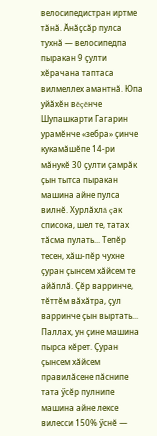велосипедистран иртме тăнă. Ăнăçсăр пулса тухнă — велосипедпа пыракан 9 çулти хĕрачана таптаса вилмеллех амантнă. Юпа уйăхĕн вĕçĕнче Шупашкарти Гагарин урамĕнче «зебра» çинче кукамăшĕпе 14-ри мăнукĕ 30 çулти çамрăк çын тытса пыракан машина айне пулса вилнĕ. Хурлăхлă çак списока, шел те, татах тăсма пулать... Тепĕр тесен, хăш-пĕр чухне çуран çынсем хăйсем те айăплă. Çĕр варринче, тĕттĕм вăхăтра, çул варринче çын выртать... Паллах, ун çине машина пырса кĕрет. Çуран çынсем хăйсем правилăсене пăснипе тата ӳсĕр пулнипе машина айне лексе вилесси 150% ӳснĕ —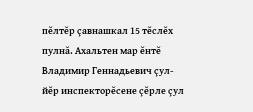пĕлтĕр çавнашкал 15 тĕслĕх пулнă. Ахальтен мар ĕнтĕ Владимир Геннадьевич çул-йĕр инспекторĕсене çĕрле çул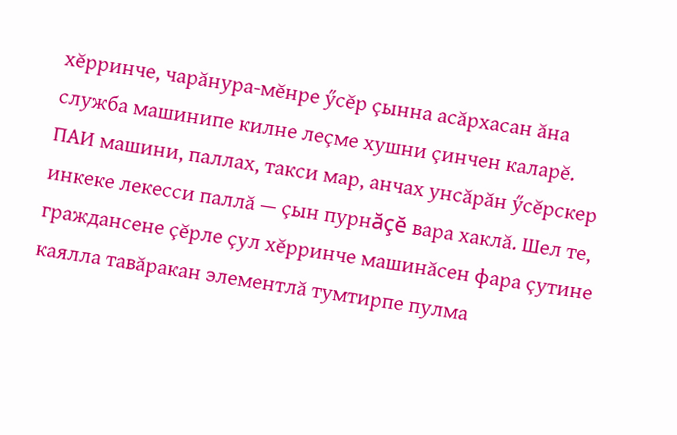хĕрринче, чарăнура-мĕнре ӳсĕр çынна асăрхасан ăна служба машинипе килне леçме хушни çинчен каларĕ. ПАИ машини, паллах, такси мар, анчах унсăрăн ӳсĕрскер инкеке лекесси паллă — çын пурнăçĕ вара хаклă. Шел те, граждансене çĕрле çул хĕрринче машинăсен фара çутине каялла тавăракан элементлă тумтирпе пулма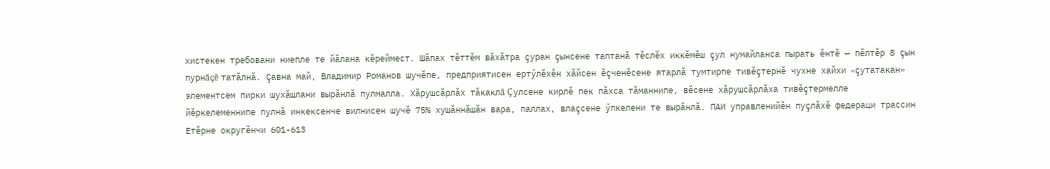хистекен требовани ниепле те йăлана кĕреймест. Шăпах тĕттĕм вăхăтра çуран çынсене таптанă тĕслĕх иккĕмĕш çул нумайланса пырать ĕнтĕ — пĕлтĕр 8 çын пурнăçĕ татăлнă. Çавна май, Владимир Романов шучĕпе, предприятисен ертӳлĕхĕн хăйсен ĕçченĕсене ятарлă тумтирпе тивĕçтернĕ чухне хайхи «çутатакан» элементсем пирки шухăшлани вырăнлă пулмалла. Хăрушсăрлăх тăкаклă Çулсене кирлĕ пек пăхса тăманнипе, вĕсене хăрушсăрлăха тивĕçтермелле йĕркелеменнипе пулнă инкексенче вилнисен шучĕ 75% хушăннăшăн вара, паллах, влаçсене ӳпкелени те вырăнлă. ПАИ управленийĕн пуçлăхĕ федераци трассин Етĕрне округĕнчи 601-613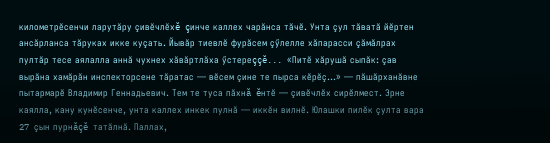километрĕсенчи ларутăру çивĕчлĕхĕ çинче каллех чарăнса тăчĕ. Унта çул тăватă йĕртен ансăрланса тăруках икке куçать. Йывăр тиевлĕ фурăсем çӳлелле хăпарасси çăмăлрах пултăр тесе аялалла аннă чухнех хăвăртлăха ӳстереççĕ... «Питĕ хăрушă сыпăк: çав вырăна хамăрăн инспекторсене тăратас — вĕсем çине те пырса кĕрĕç...» — пăшăрханăвне пытармарĕ Владимир Геннадьевич. Тем те туса пăхнă ĕнтĕ — çивĕчлĕх сирĕлмест. Эрне каялла, кану кунĕсенче, унта каллех инкек пулнă — иккĕн вилнĕ. Юлашки пилĕк çулта вара 27 çын пурнăçĕ татăлнă. Паллах,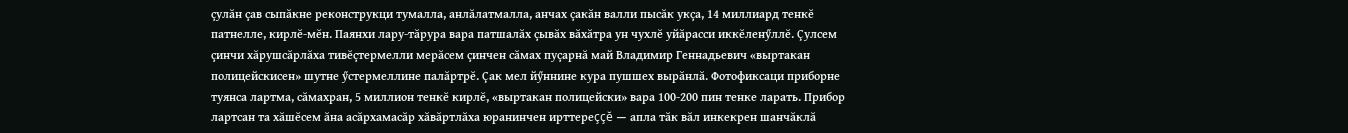çулăн çав сыпăкне реконструкци тумалла, анлăлатмалла, анчах çакăн валли пысăк укçа, 14 миллиард тенкĕ патнелле, кирлĕ-мĕн. Паянхи лару-тăрура вара патшалăх çывăх вăхăтра ун чухлĕ уйăрасси иккĕленӳллĕ. Çулсем çинчи хăрушсăрлăха тивĕçтермелли мерăсем çинчен сăмах пуçарнă май Владимир Геннадьевич «выртакан полицейскисен» шутне ӳстермеллине палăртрĕ. Çак мел йӳннине кура пушшех вырăнлă. Фотофиксаци приборне туянса лартма, сăмахран, 5 миллион тенкĕ кирлĕ, «выртакан полицейски» вара 100-200 пин тенке ларать. Прибор лартсан та хăшĕсем ăна асăрхамасăр хăвăртлăха юранинчен ирттереççĕ — апла тăк вăл инкекрен шанчăклă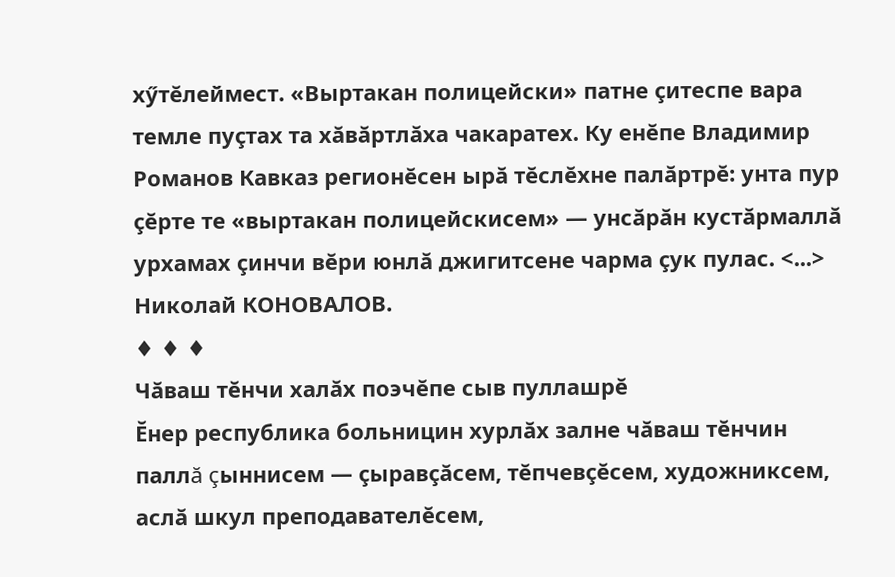хӳтĕлеймест. «Выртакан полицейски» патне çитеспе вара темле пуçтах та хăвăртлăха чакаратех. Ку енĕпе Владимир Романов Кавказ регионĕсен ырă тĕслĕхне палăртрĕ: унта пур çĕрте те «выртакан полицейскисем» — унсăрăн кустăрмаллă урхамах çинчи вĕри юнлă джигитсене чарма çук пулас. <...>
Николай КОНОВАЛОВ.
♦ ♦ ♦
Чăваш тĕнчи халăх поэчĕпе сыв пуллашрĕ
Ĕнер республика больницин хурлăх залне чăваш тĕнчин паллă çыннисем — çыравçăсем, тĕпчевçĕсем, художниксем, аслă шкул преподавателĕсем,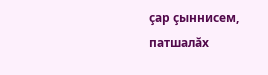çар çыннисем, патшалăх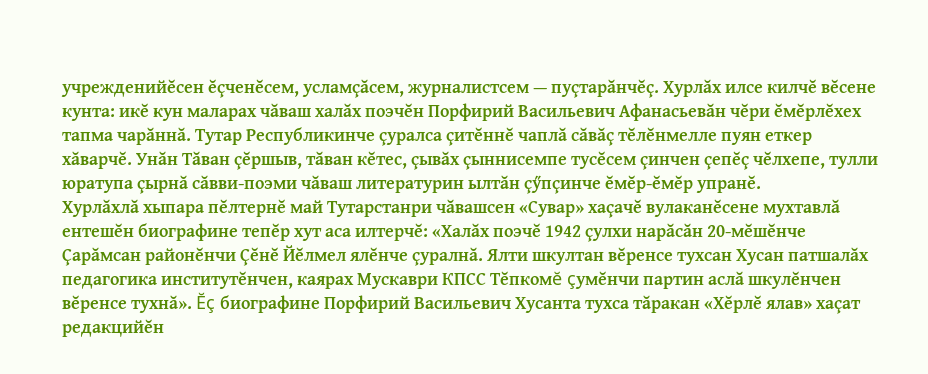учрежденийĕсен ĕçченĕсем, усламçăсем, журналистсем — пуçтарăнчĕç. Хурлăх илсе килчĕ вĕсене кунта: икĕ кун маларах чăваш халăх поэчĕн Порфирий Васильевич Афанасьевăн чĕри ĕмĕрлĕхех тапма чарăннă. Тутар Республикинче çуралса çитĕннĕ чаплă сăвăç тĕлĕнмелле пуян еткер хăварчĕ. Унăн Тăван çĕршыв, тăван кĕтес, çывăх çыннисемпе тусĕсем çинчен çепĕç чĕлхепе, тулли юратупа çырнă сăвви-поэми чăваш литературин ылтăн çӳпçинче ĕмĕр-ĕмĕр упранĕ.
Хурлăхлă хыпара пĕлтернĕ май Тутарстанри чăвашсен «Сувар» хаçачĕ вулаканĕсене мухтавлă ентешĕн биографине тепĕр хут аса илтерчĕ: «Халăх поэчĕ 1942 çулхи нарăсăн 20-мĕшĕнче Çарăмсан районĕнчи Çĕнĕ Йĕлмел ялĕнче çуралнă. Ялти шкултан вĕренсе тухсан Хусан патшалăх педагогика институтĕнчен, каярах Мускаври КПСС Тĕпкомĕ çумĕнчи партин аслă шкулĕнчен вĕренсе тухнă». Ĕç биографине Порфирий Васильевич Хусанта тухса тăракан «Хĕрлĕ ялав» хаçат редакцийĕн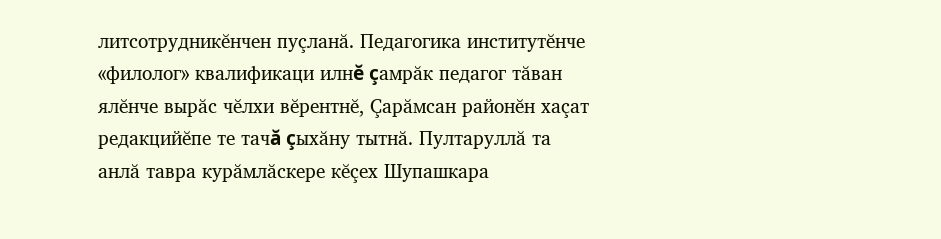литсотрудникĕнчен пуçланă. Педагогика институтĕнче «филолог» квалификаци илнĕ çамрăк педагог тăван ялĕнче вырăс чĕлхи вĕрентнĕ, Çарăмсан районĕн хаçат редакцийĕпе те тачă çыхăну тытнă. Пултаруллă та анлă тавра курăмлăскере кĕçех Шупашкара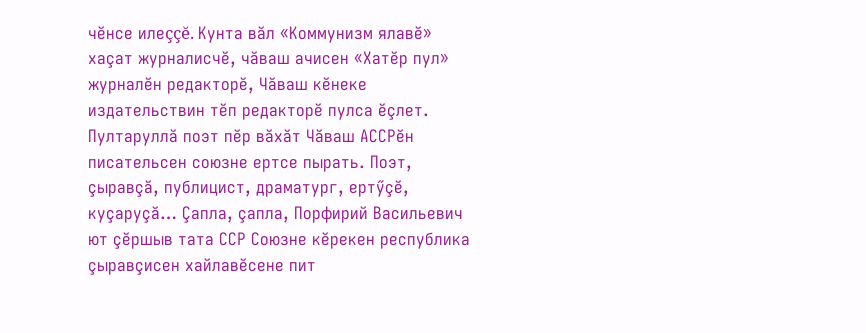чĕнсе илеççĕ. Кунта вăл «Коммунизм ялавĕ» хаçат журналисчĕ, чăваш ачисен «Хатĕр пул» журналĕн редакторĕ, Чăваш кĕнеке издательствин тĕп редакторĕ пулса ĕçлет. Пултаруллă поэт пĕр вăхăт Чăваш АССРĕн писательсен союзне ертсе пырать. Поэт, çыравçă, публицист, драматург, ертӳçĕ, куçаруçă… Çапла, çапла, Порфирий Васильевич ют çĕршыв тата ССР Союзне кĕрекен республика çыравçисен хайлавĕсене пит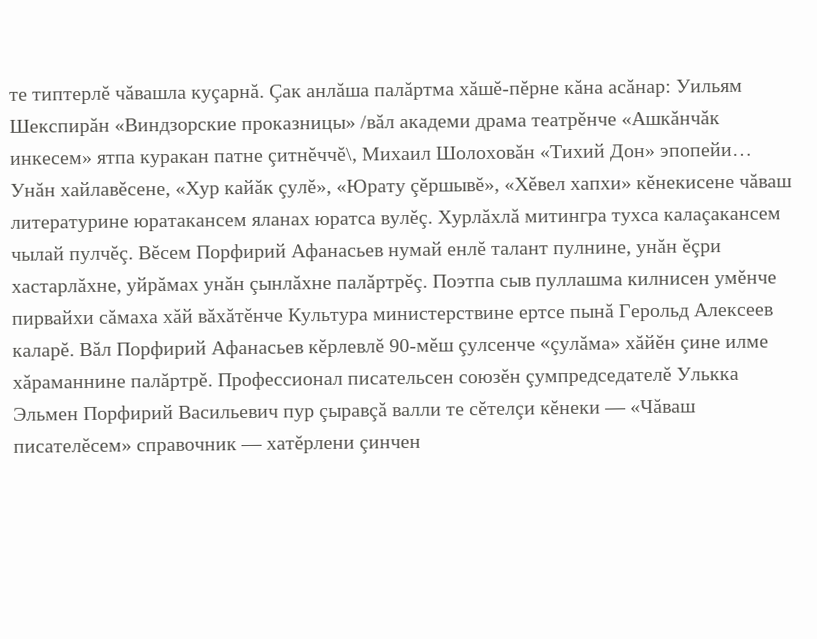те типтерлĕ чăвашла куçарнă. Çак анлăша палăртма хăшĕ-пĕрне кăна асăнар: Уильям Шекспирăн «Виндзорские проказницы» /вăл академи драма театрĕнче «Ашкăнчăк инкесем» ятпа куракан патне çитнĕччĕ\, Михаил Шолоховăн «Тихий Дон» эпопейи… Унăн хайлавĕсене, «Хур кайăк çулĕ», «Юрату çĕршывĕ», «Хĕвел хапхи» кĕнекисене чăваш литературине юратакансем яланах юратса вулĕç. Хурлăхлă митингра тухса калаçакансем чылай пулчĕç. Вĕсем Порфирий Афанасьев нумай енлĕ талант пулнине, унăн ĕçри хастарлăхне, уйрăмах унăн çынлăхне палăртрĕç. Поэтпа сыв пуллашма килнисен умĕнче пирвайхи сăмаха хăй вăхăтĕнче Культура министерствине ертсе пынă Герольд Алексеев каларĕ. Вăл Порфирий Афанасьев кĕрлевлĕ 90-мĕш çулсенче «çулăма» хăйĕн çине илме хăраманнине палăртрĕ. Профессионал писательсен союзĕн çумпредседателĕ Улькка Эльмен Порфирий Васильевич пур çыравçă валли те сĕтелçи кĕнеки — «Чăваш писателĕсем» справочник — хатĕрлени çинчен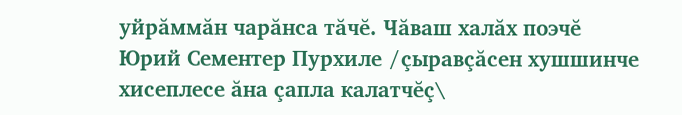уйрăммăн чарăнса тăчĕ. Чăваш халăх поэчĕ Юрий Сементер Пурхиле /çыравçăсен хушшинче хисеплесе ăна çапла калатчĕç\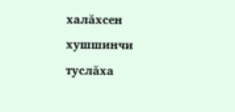халăхсен хушшинчи туслăха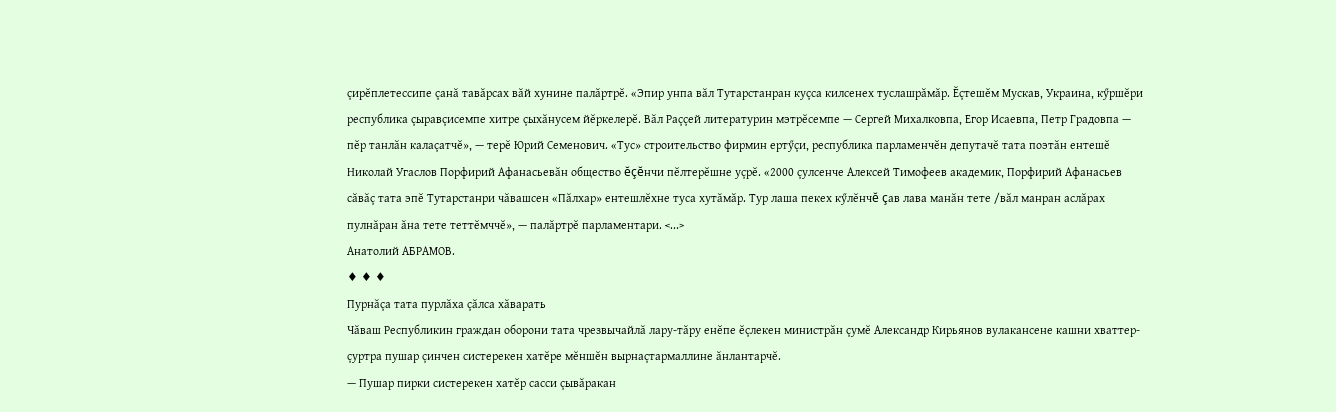çирĕплетессипе çанă тавăрсах вăй хунине палăртрĕ. «Эпир унпа вăл Тутарстанран куçса килсенех туслашрăмăр. Ĕçтешĕм Мускав, Украина, кӳршĕри республика çыравçисемпе хитре çыхăнусем йĕркелерĕ. Вăл Раççей литературин мэтрĕсемпе — Сергей Михалковпа, Егор Исаевпа, Петр Градовпа — пĕр танлăн калаçатчĕ», — терĕ Юрий Семенович. «Тус» строительство фирмин ертӳçи, республика парламенчĕн депутачĕ тата поэтăн ентешĕ Николай Угаслов Порфирий Афанасьевăн общество ĕçĕнчи пĕлтерĕшне уçрĕ. «2000 çулсенче Алексей Тимофеев академик, Порфирий Афанасьев сăвăç тата эпĕ Тутарстанри чăвашсен «Пăлхар» ентешлĕхне туса хутăмăр. Тур лаша пекех кӳлĕнчĕ çав лава манăн тете /вăл манран аслăрах пулнăран ăна тете теттĕмччĕ», — палăртрĕ парламентари. <...>
Анатолий АБРАМОВ.
♦ ♦ ♦
Пурнăçа тата пурлăха çăлса хăварать
Чăваш Республикин граждан оборони тата чрезвычайлă лару-тăру енĕпе ĕçлекен министрăн çумĕ Александр Кирьянов вулакансене кашни хваттер-çуртра пушар çинчен систерекен хатĕре мĕншĕн вырнаçтармаллине ăнлантарчĕ.
— Пушар пирки систерекен хатĕр сасси çывăракан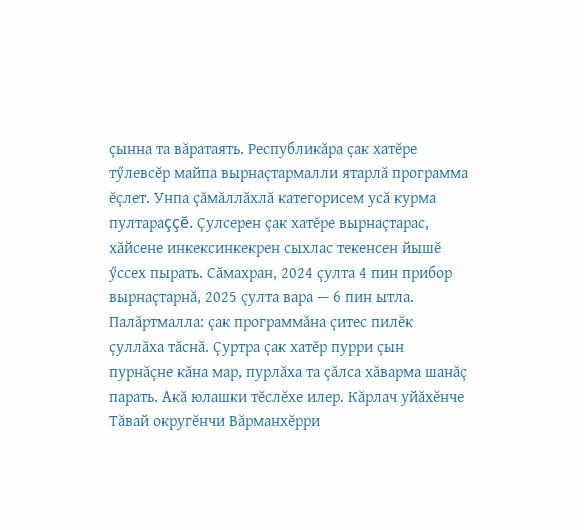çынна та вăратаять. Республикăра çак хатĕре тӳлевсĕр майпа вырнаçтармалли ятарлă программа ĕçлет. Унпа çăмăллăхлă категорисем усă курма пултараççĕ. Çулсерен çак хатĕре вырнаçтарас, хăйсене инкексинкекрен сыхлас текенсен йышĕ ӳссех пырать. Сăмахран, 2024 çулта 4 пин прибор вырнаçтарнă, 2025 çулта вара — 6 пин ытла. Палăртмалла: çак программăна çитес пилĕк çуллăха тăснă. Çуртра çак хатĕр пурри çын пурнăçне кăна мар, пурлăха та çăлса хăварма шанăç парать. Акă юлашки тĕслĕхе илер. Кăрлач уйăхĕнче Тăвай округĕнчи Вăрманхĕрри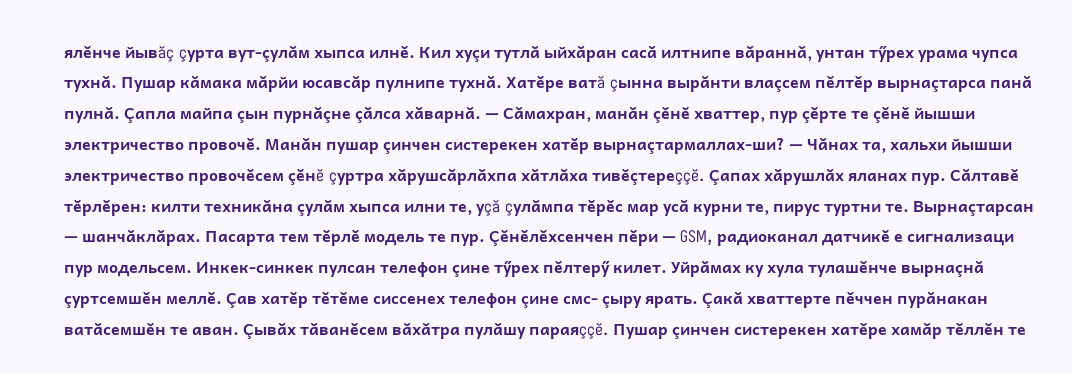ялĕнче йывăç çурта вут-çулăм хыпса илнĕ. Кил хуçи тутлă ыйхăран сасă илтнипе вăраннă, унтан тӳрех урама чупса тухнă. Пушар кăмака мăрйи юсавсăр пулнипе тухнă. Хатĕре ватă çынна вырăнти влаçсем пĕлтĕр вырнаçтарса панă пулнă. Çапла майпа çын пурнăçне çăлса хăварнă. — Сăмахран, манăн çĕнĕ хваттер, пур çĕрте те çĕнĕ йышши электричество провочĕ. Манăн пушар çинчен систерекен хатĕр вырнаçтармаллах-ши? — Чăнах та, хальхи йышши электричество провочĕсем çĕнĕ çуртра хăрушсăрлăхпа хăтлăха тивĕçтереççĕ. Çапах хăрушлăх яланах пур. Сăлтавĕ тĕрлĕрен: килти техникăна çулăм хыпса илни те, уçă çулăмпа тĕрĕс мар усă курни те, пирус туртни те. Вырнаçтарсан — шанчăклăрах. Пасарта тем тĕрлĕ модель те пур. Çĕнĕлĕхсенчен пĕри — GSM, радиоканал датчикĕ е сигнализаци пур модельсем. Инкек-синкек пулсан телефон çине тӳрех пĕлтерӳ килет. Уйрăмах ку хула тулашĕнче вырнаçнă çуртсемшĕн меллĕ. Çав хатĕр тĕтĕме сиссенех телефон çине смс- çыру ярать. Çакă хваттерте пĕччен пурăнакан ватăсемшĕн те аван. Çывăх тăванĕсем вăхăтра пулăшу параяççĕ. Пушар çинчен систерекен хатĕре хамăр тĕллĕн те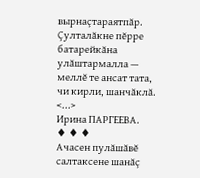вырнаçтараятпăр. Çулталăкне пĕрре батарейкăна улăштармалла — меллĕ те ансат тата, чи кирли, шанчăклă. <...>
Ирина ПАРГЕЕВА.
♦ ♦ ♦
Ачасен пулăшăвĕ салтаксене шанăç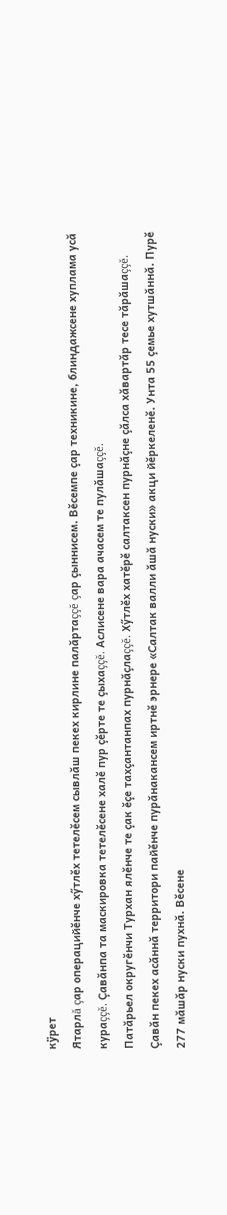кÿрет
Ятарлă çар операцийĕнче хӳтлĕх тетелĕсем сывлăш пекех кирлине палăртаççĕ çар çыннисем. Вĕсемпе çар техникине, блиндажсене хуплама усă кураççĕ. Çавăнпа та маскировка тетелĕсене халĕ пур çĕрте те çыхаççĕ. Аслисене вара ачасем те пулăшаççĕ.
Патăрьел округĕнчи Турхан ялĕнче те çак ĕçе тахçантанпах пурнăçлаççĕ. Хӳтлĕх хатĕрĕ салтаксен пурнăçне çăлса хăвартăр тесе тăрăшаççĕ. Çавăн пекех асăннă территори пайĕнче пурăнакансем иртнĕ эрнере «Салтак валли ăшă нуски» акци йĕркеленĕ. Унта 55 çемье хутшăннă. Пурĕ 277 мăшăр нуски пухнă. Вĕсене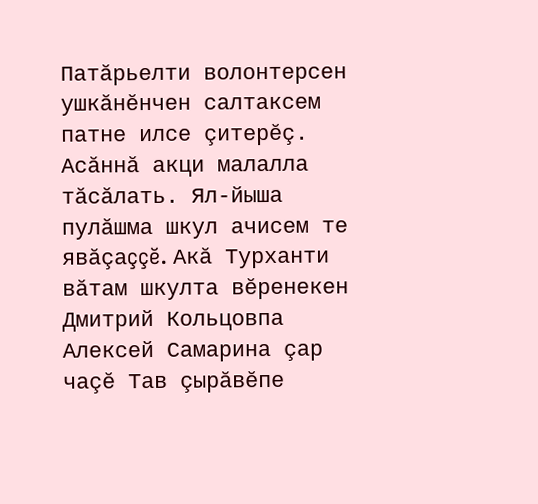Патăрьелти волонтерсен ушкăнĕнчен салтаксем патне илсе çитерĕç. Асăннă акци малалла тăсăлать. Ял-йыша пулăшма шкул ачисем те явăçаççĕ. Акă Турханти вăтам шкулта вĕренекен Дмитрий Кольцовпа Алексей Самарина çар чаçĕ Тав çырăвĕпе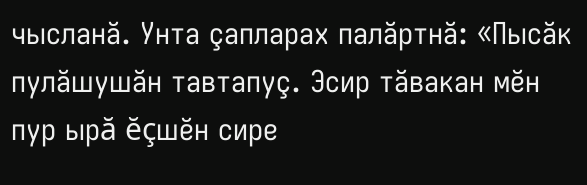чысланă. Унта çапларах палăртнă: «Пысăк пулăшушăн тавтапуç. Эсир тăвакан мĕн пур ырă ĕçшĕн сире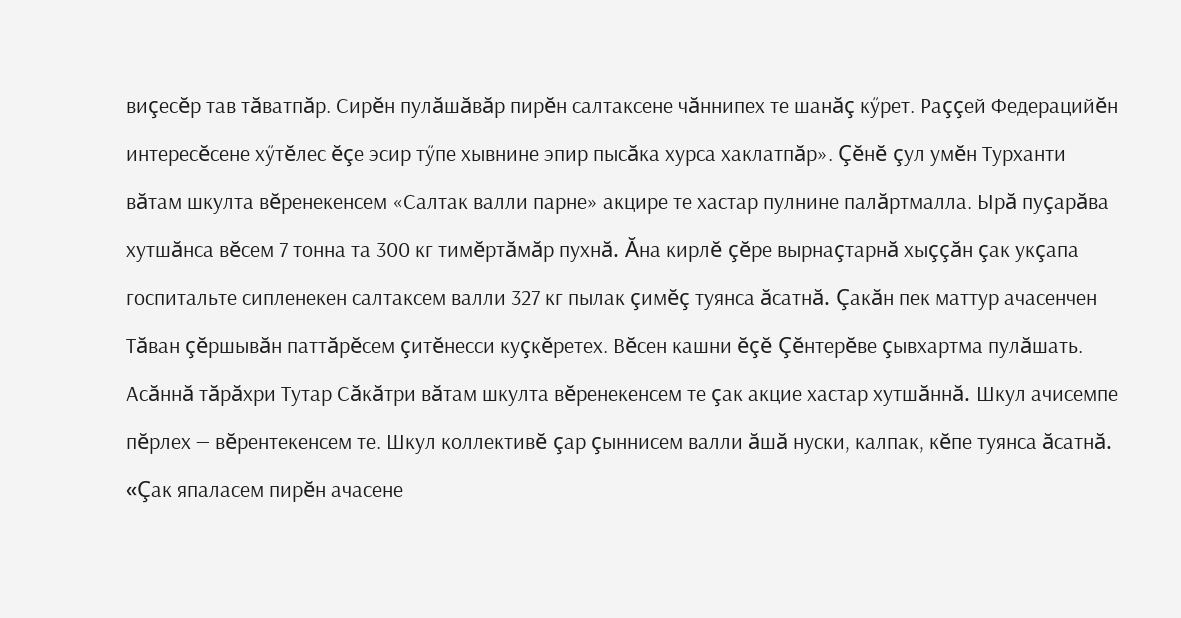виçесĕр тав тăватпăр. Сирĕн пулăшăвăр пирĕн салтаксене чăннипех те шанăç кӳрет. Раççей Федерацийĕн интересĕсене хӳтĕлес ĕçе эсир тӳпе хывнине эпир пысăка хурса хаклатпăр». Çĕнĕ çул умĕн Турханти вăтам шкулта вĕренекенсем «Салтак валли парне» акцире те хастар пулнине палăртмалла. Ырă пуçарăва хутшăнса вĕсем 7 тонна та 300 кг тимĕртăмăр пухнă. Ăна кирлĕ çĕре вырнаçтарнă хыççăн çак укçапа госпитальте сипленекен салтаксем валли 327 кг пылак çимĕç туянса ăсатнă. Çакăн пек маттур ачасенчен Тăван çĕршывăн паттăрĕсем çитĕнесси куçкĕретех. Вĕсен кашни ĕçĕ Çĕнтерĕве çывхартма пулăшать. Асăннă тăрăхри Тутар Сăкăтри вăтам шкулта вĕренекенсем те çак акцие хастар хутшăннă. Шкул ачисемпе пĕрлех — вĕрентекенсем те. Шкул коллективĕ çар çыннисем валли ăшă нуски, калпак, кĕпе туянса ăсатнă. «Çак япаласем пирĕн ачасене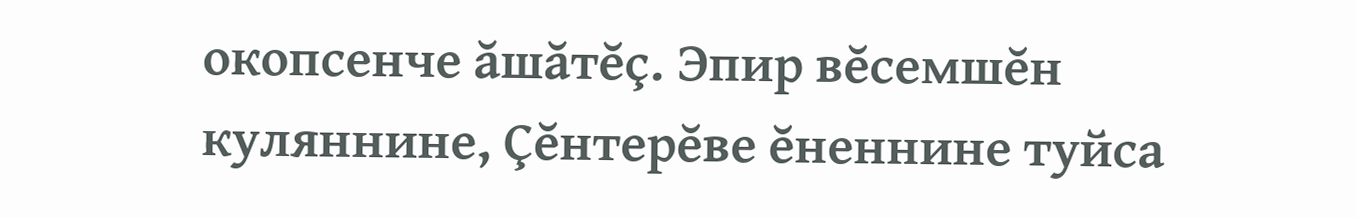окопсенче ăшăтĕç. Эпир вĕсемшĕн куляннине, Çĕнтерĕве ĕненнине туйса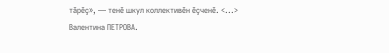тăрĕç», — тенĕ шкул коллективĕн ĕçченĕ. <...>
Валентина ПЕТРОВА.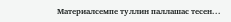Материалсемпе туллин паллашас тесен...